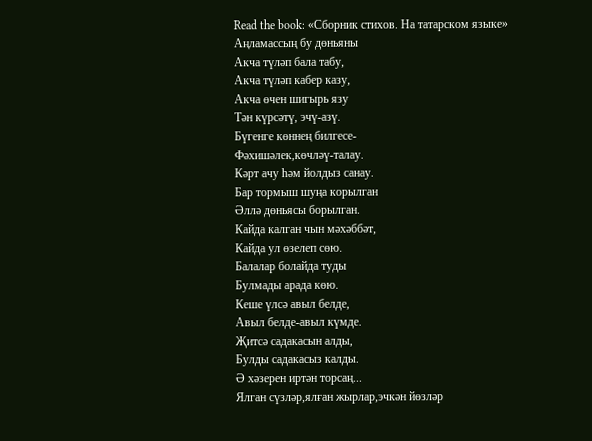Read the book: «Сборник стихов. На татарском языке»
Аңламассың бу дөньяны
Акча түләп бала табу,
Акча түләп кабер казу,
Акча өчен шигырь язу
Тән күрсәтү, эчү-азү.
Бүгенге көннең билгесе-
Фәхишәлек,көчләү-талау.
Кәрт ачу һәм йолдыз санау.
Бар тормыш шуңа корылган
Әллә дөньясы борылган.
Кайда калган чын мәхәббәт,
Кайда ул өзелеп сөю.
Балалар болайда туды
Булмады арада көю.
Кеше үлсә авыл белде,
Авыл белде-авыл күмде.
Җитсә садакасын алды,
Булды садакасыз калды.
Ә хәзерен иртән торсаң...
Ялган сүзләр,ялған жырлар,эчкән йөзләр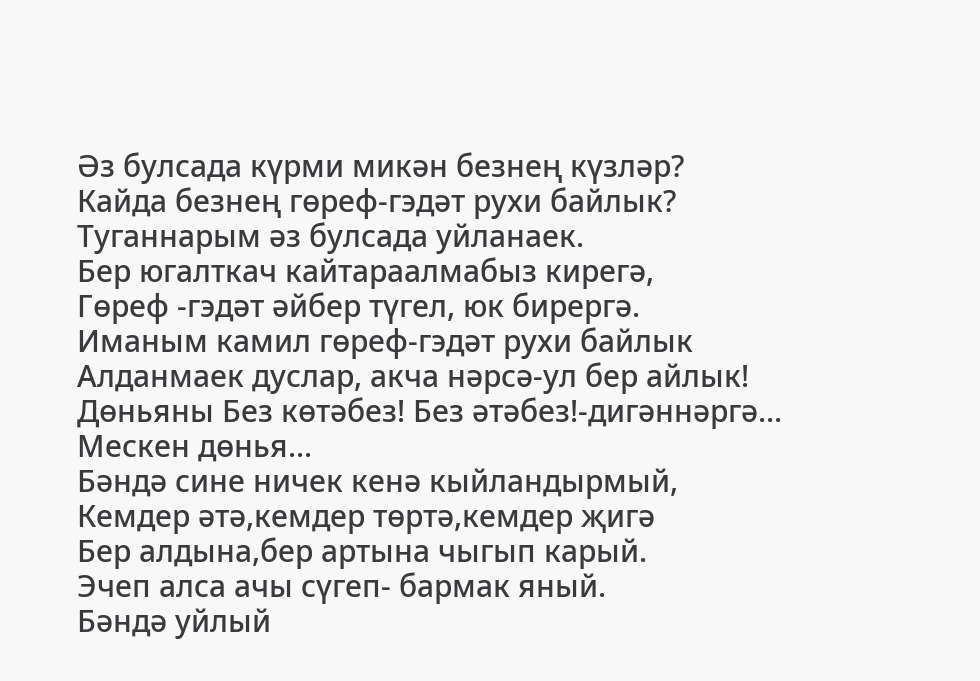Әз булсада күрми микән безнең күзләр?
Кайда безнең гөреф-гэдәт рухи байлык?
Туганнарым әз булсада уйланаек.
Бер югалткaч кайтараалмабыз кирегә,
Гөреф -гэдәт әйбер түгел, юк бирергә.
Иманым камил гөреф-гэдәт рухи байлык
Алданмаек дуслар, акча нәрсә-ул бер айлык!
Дөньяны Без көтәбез! Без әтәбез!-дигәннәргә...
Мескен дөнья...
Бәндә сине ничек кенә кыйландырмый,
Кемдер әтә,кемдер төртә,кемдер җигә
Бер алдына,бер артына чыгып карый.
Эчеп алса ачы сүгеп- бармак яный.
Бәндә уйлый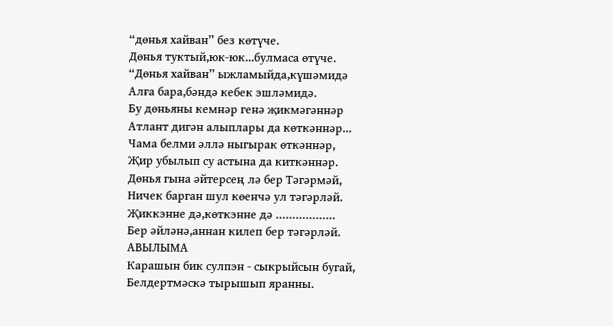“дөнья хайван” без көтүче.
Дөнья туктый,юк-юк...булмаса өтүче.
“Дөнья хайван” ыжламыйда,күшәмидә
Алға бара,бәндә кебек эшләмидә.
Бу дөньяны кемнәр генә җикмәгәннәр
Атлант дигән алыплары да көткәннәр...
Чама белми әллә ныгырак өткәннәр,
Җир убылып су астына да киткәннәр.
Дөнья гына әйтерсең лә бер Тәгәрмәй,
Ничек барган шул көенчә ул тәгәрләй.
Җиккэнне дә,көткэнне дә ………………
Бер әйләнә,аннан килеп бер тәгәрләй.
АВЫЛЫМА
Карашын бик сулпэн - сыкрыйсын бугай,
Белдертмәскә тырышып яранны.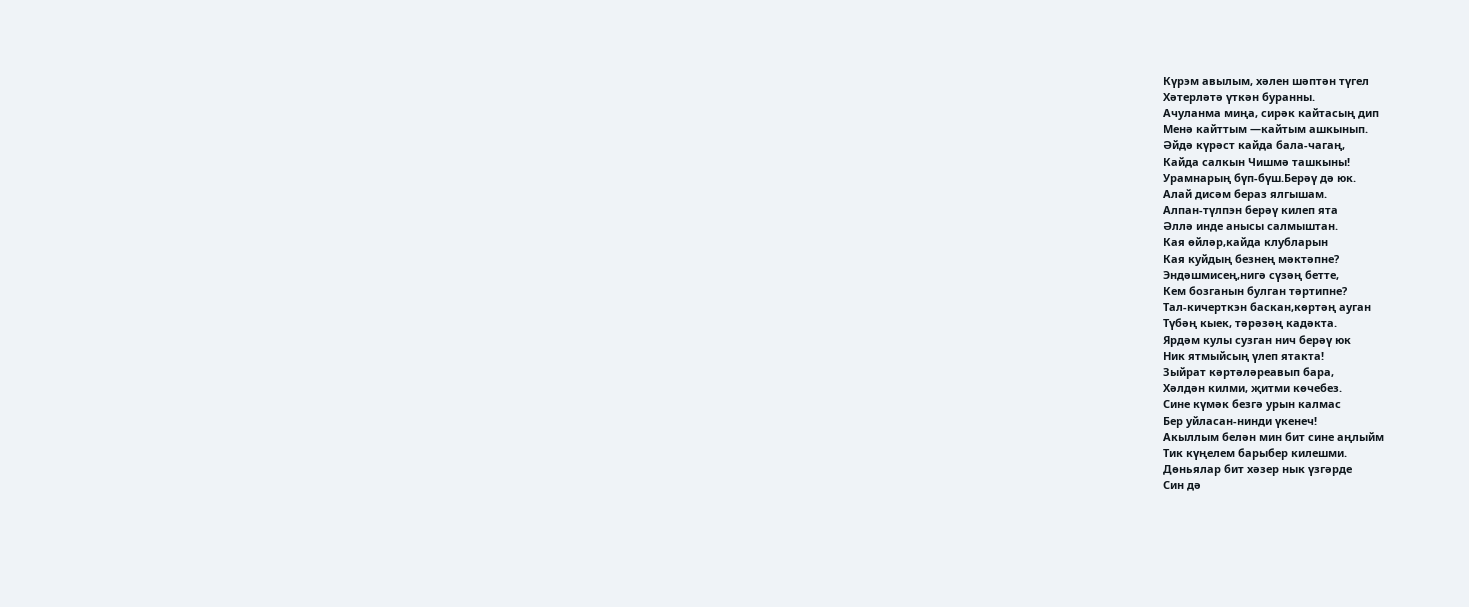Күрэм авылым, хәлен шәптән түгел
Хәтерләтә үткән буранны.
Ачуланма миңа, сирәк кайтасың дип
Менә кайттым —кайтым ашкынып.
Әйдә күрәст кайда бала-чагаң,
Кайда салкын Чишмә ташкыны!
Урамнарың бүп-бүш.Берәү дә юк.
Алай дисәм бераз ялгышам.
Алпан-түлпэн берәү килеп ята
Әллә инде анысы салмыштан.
Кая өйләр,кайда клубларын
Кая куйдың безнең мәктәпне?
Эндәшмисең,нигә сүзәң бетте,
Кем бозганын булган тәртипне?
Тал-кичерткэн баскан,көртәң ауган
Түбәң кыек, тәрәзәң кадәкта.
Ярдәм кулы сузган нич берәү юк
Ник ятмыйсың үлеп ятакта!
Зыйрат кәртәләреавып бара,
Хәлдән килми, җитми көчебез.
Сине күмәк безгә урын калмас
Бер уйласан-нинди үкенеч!
Акыллым белән мин бит сине аңлыйм
Тик күңелем барыбер килешми.
Дөньялар бит хәзер нык үзгәрде
Син дә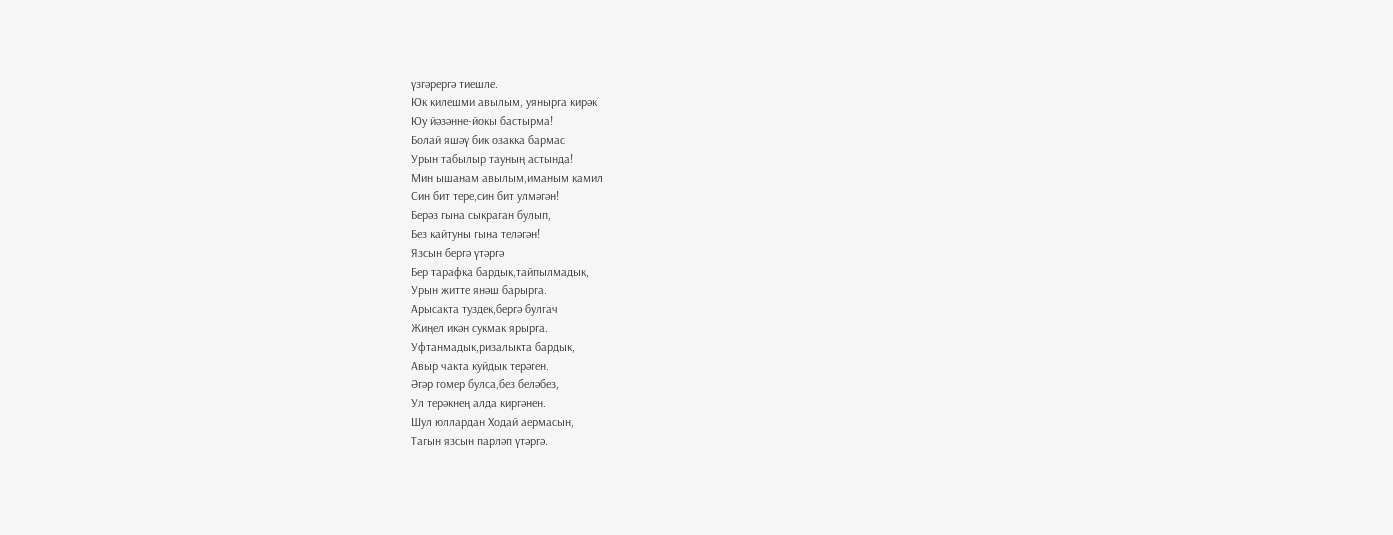үзгәрергә тиешле.
Юк килешми авылым, уянырга кирәк
Юу йәзәнне-йокы бастырма!
Болай яшәү бик озакка бармас
Урын табылыр тауның астында!
Мин ышанам авылым,иманым камил
Син бит тере,син бит улмәгән!
Берәз гына сыкраган булып,
Без кайтуны гына теләгән!
Язсын бергә үтәргә
Бер тарафка бардык,тайпылмадык,
Урын житте янәш барырга.
Арысакта туздек,бергә булгач
Жиңел икән сукмак ярырга.
Уфтанмадык,ризалыкта бардык,
Авыр чакта куйдык терәген.
Әгәр гомер булса,без беләбез,
Ул терәкнең алда киргәнен.
Шул юллардан Ходай аермасын,
Тагын язсын парләп үтәргә.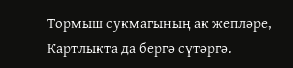Тормыш сукмагының ак жепләре,
Картлыкта да бергә сүтәргә.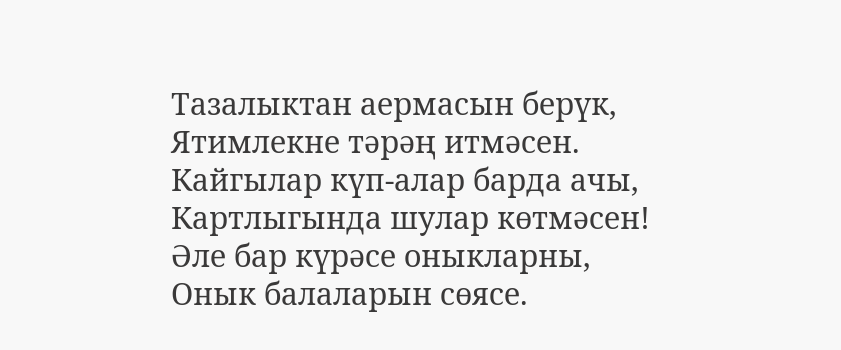Тазалыктан аермасын берүк,
Ятимлекне тәрәң итмәсен.
Кайгылар күп-алар барда ачы,
Картлыгында шулар көтмәсен!
Әле бар күрәсе оныкларны,
Онык балаларын сөясе.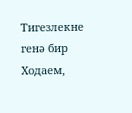Тигезлекне генә бир Ходаем,